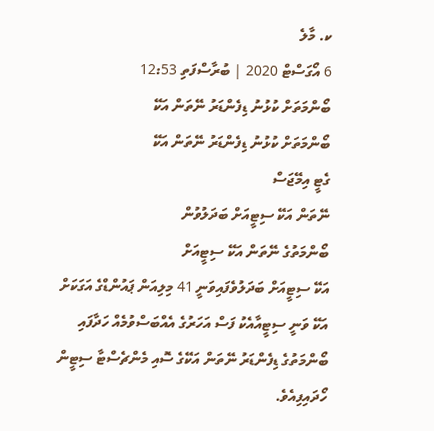ކ. މާލެ
6 އޯގަސްޓް 2020 | ބުރާސްފަތި 12:53
ބޯންމަތަށް ކުޅުނު ޑިފެންޑަރު ނޭތަން އަކޭ
ބޯންމަތަށް ކުޅުނު ޑިފެންޑަރު ނޭތަން އަކޭ
ގެޓީ އިމޭޖަސް
ނޭތަން އަކޭ ސިޓީއަށް ބަދަލުވުން
ބޯންމަތުގެ ނޭތަން އަކޭ ސިޓީއަށް
އަކޭ ސިޓީއަށް ބަދަލުވެފައިވަނީ 41 މިލިއަން ޕައުންޑްގެ އަގަކަށް
އަކޭ ވަނީ ސިޓީއާއެކު ފަސް އަހަރުގެ އެއްބަސްވުމެއް ހަދާފައި
ބޯންމަތުގެ ޑިފެންޑަރު ނޭތަން އަކޭގެ ސޮއި މެންޗެސްޓާ ސިޓީން ހޯދައިފިއެވެ.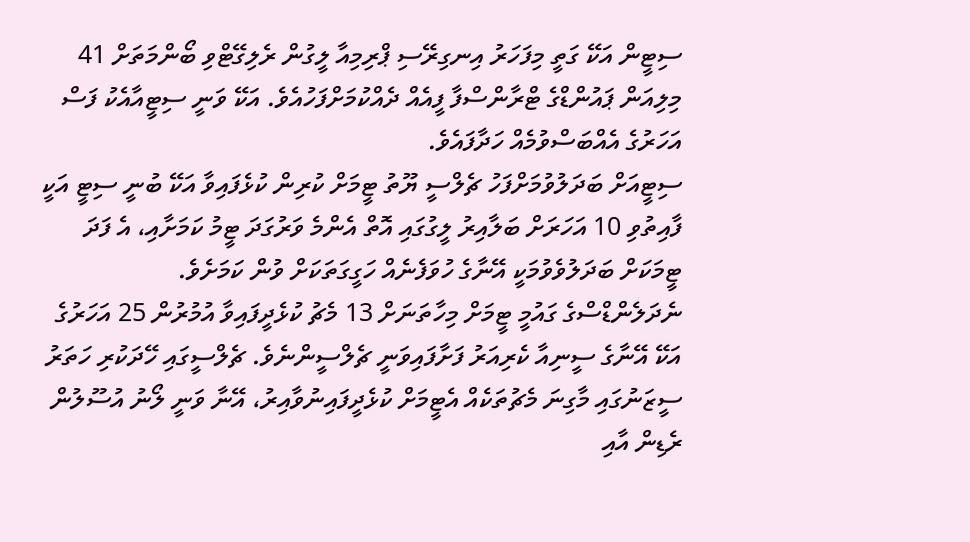ސިޓީން އަކޭ ގަތީ މިފަހަރު އިނގިރޭސި ޕްރިމިއާ ލީގުން ރެލިގޭޓްވި ބޯންމަތަށް 41 މިލިއަން ޕައުންޑްގެ ޓްރާންސްފާ ފީއެއް ދެއްކުމަށްފަހުއެވެ. އަކޭ ވަނީ ސިޓީއާއެކު ފަސް އަހަރުގެ އެއްބަސްވުމެއް ހަދާފައެވެ.
ސިޓީއަށް ބަދަލުވުމަށްފަހު ޗެލްސީ ޔޫތު ޓީމަށް ކުރިން ކުޅެފައިވާ އަކޭ ބުނީ ސިޓީ އަކީ ފާއިތުވި 10 އަހަރަށް ބަލާއިރު ލީގުގައި އޮތް އެންމެ ވަރުގަދަ ޓީމު ކަމަށާއި، އެ ފަދަ ޓީމަކަށް ބަދަލުވެވުމަކީ އޭނާގެ ހުވަފެނެއް ހަގީގަތަކަށް ވުން ކަމަށެވެ.
ނެދަލެންޑްސްގެ ގައުމީ ޓީމަށް މިހާތަނަށް 13 މެޗު ކުޅެދީފައިވާ އުމުރުން 25 އަހަރުގެ އަކޭ އޭނާގެ ސީނިއާ ކެރިއަރު ފަށާފައިވަނީ ޗެލްސީންނެވެ. ޗެލްސީގައި ހޭދަކުރި ހަތަރު ސީޒަނުގައި މާގިނަ މެޗުތަކެއް އެޓީމަށް ކުޅެދީފައިނުވާއިރު، އޭނާ ވަނީ ލޯނު އުސޫލުން ރެޑިން އާއި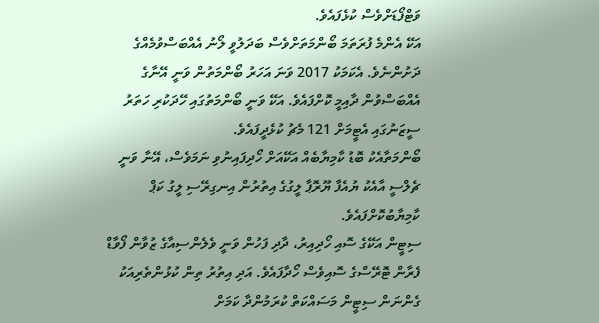ވަޓްފޯޑަށްވެސް ކުޅެފައެވެ.
އަކޭ އެންމެ ފުރަތަމަ ބޯންމަތަށްވެސް ބަދަލުވީ ލޯނު އެއްބަސްވުމެއްގެ ދަށުންނެވެ. އެކަމަކު 2017 ވަނަ އަހަރު ބޯންމަތުން ވަނީ އޭނާގެ އެއްބަސްވުން ދާއިމީ ކޮށްފައެވެ. އަކޭ ވަނީ ބޯންމަތުގައި ހޭދަކުރި ހަތަރު ސީޒަނުގައި އެޓީމަށް 121 މެޗު ކުޅެދީފައެވެ.
ބޯންމަތާއެކު ބޮޑު ކާމިޔާބެއް އަކޭއަށް ހޯދިފައިނުވި ނަމަވެސް، އޭނާ ވަނީ ޗެލްސީ އާއެކު ޔުއެފާ ޔޫރޮޕާ ލީގުގެ އިތުރުން އިނގިރޭސި ލީގު ކަޕް ކާމިޔާބުކޮށްފައެވެ.
ސިޓީން އަކޭގެ ސޮއި ހޯދިއިރު، ދާދި ފަހުން ވަނީ ވެލެންސިއާގެ ޒުވާން ފޯވާޑް ފެރާން ޓޮރޭސްގެ ސޮއިވެސް ހޯދާފައެވެ. އަދި އިތުރު ތިން ކުޅުންތެރިއަކު ގެންނަން ސިޓީން މަސައްކަތް ކުރަމުންދާ ކަމަށް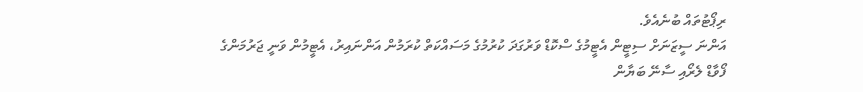ރިޕޯޓުތައް ބުނެއެވެ.
އަންނަ ސީޒަނަށް ސިޓީން އެޓީމުގެ ސްކޮޑް ވަރުގަދަ ކުރުމުގެ މަސައްކަތް ކުރަމުން އަންނައިރު، އެޓީމުން ވަނީ ޖަރުމަންގެ ފޯވާޑް ލެރޯއި ސާނޭ ބަޔާން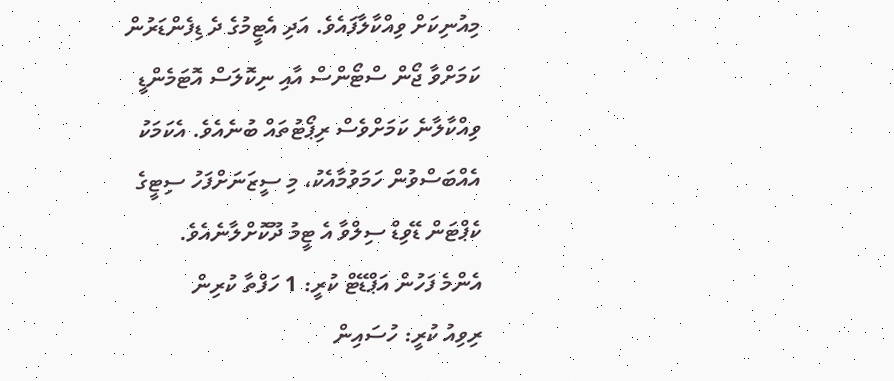މިއުނިކަށް ވިއްކާލާފައެވެ. އަދި އެޓީމުގެ ދެ ޑިފެންޑަރުން ކަމަށްވާ ޖޯން ސްޓޯންސް އާއި ނިކޮލަސް އޮޓަމެންޑީ ވިއްކާލާނެ ކަމަށްވެސް ރިޕޯޓުތައް ބުނެއެވެ. އެކަމަކު އެއްބަސްވުން ހަމަވުމާއެކު، މި ސީޒަނަށްފަހު ސިޓީގެ ކެޕްޓަން ޑޭވިޑް ސިލްވާ އެ ޓީމު ދޫކޮށްލާނެއެވެ.
އެންމެ ފަހުން އަޕްޑޭޓް ކުރީ: 1 ހަފްތާ ކުރިން
ރިވިއު ކުރީ: ހުސައިން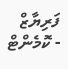ފަރިޔާޒް
- ކޮމެންޓް